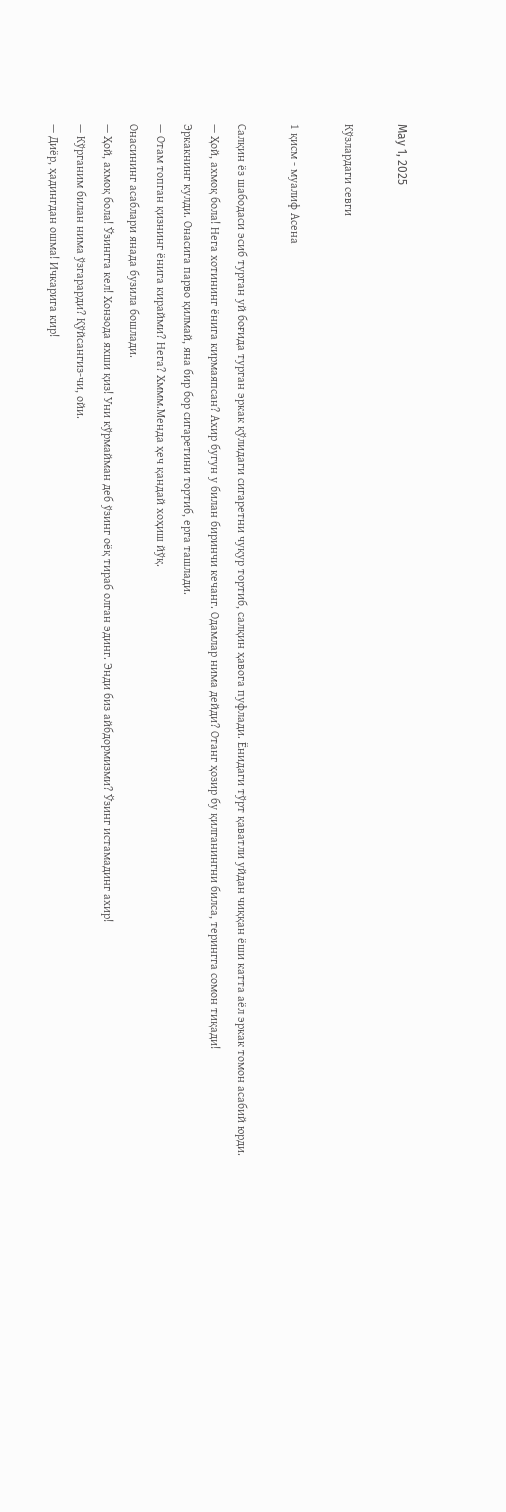May 1, 2025

Кўзлардаги севги

1 қисм - муалиф Асена

Салқин ёз шабодаси эсиб турган уй боғида турган эркак қўлидаги сигаретни чуқур тортиб, салқин ҳавога пуфлади. Ёнидаги тўрт қаватли уйдан чиққан ёши катта аёл эркак томон асабий юрди.
— Ҳой, ахмоқ бола! Нега хотининг ёнига кирмаяпсан? Ахир бугун у билан биринчи кечанг. Одамлар нима дейди? Отанг ҳозир бу қилганингни билса, терингга сомон тиқади!
Эркакнинг кулди. Онасига парво қилмай, яна бир бор сигаретини тортиб, ерга ташлади.
— Отам топган қизнинг ёнига кирайми? Нега? Хммм.Менда ҳеч қандай хоҳиш йўқ.
Онасининг асаблари янада бузила бошлади.
— Ҳой, ахмоқ бола! Ўзингга кел! Хонзода яхши қиз! Уни кўрмайман деб ўзинг оёқ тираб олган эдинг. Энди биз айбдормизми? Ўзинг истамадинг ахир!
— Кўрганим билан нима ўзгарарди? Қўйсангиз-чи, ойи.
— Диёр, ҳадингдан ошма! Ичкарига кир!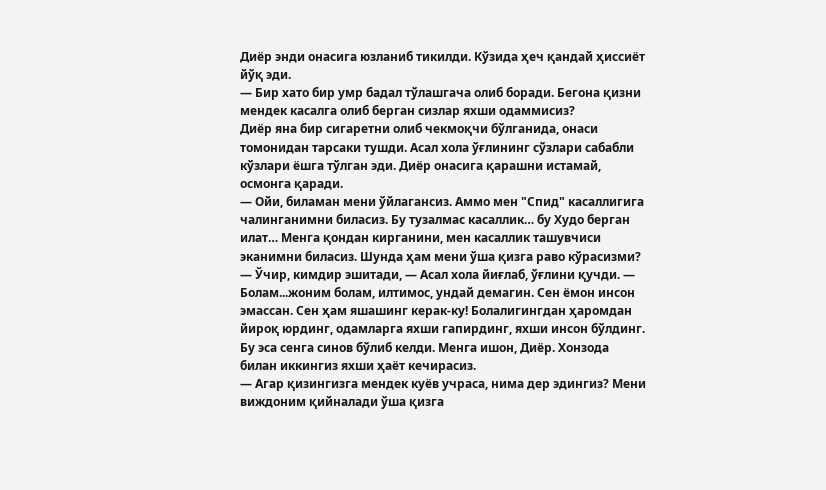Диёр энди онасига юзланиб тикилди. Кўзида ҳеч қандай ҳиссиёт йўқ эди.
— Бир хато бир умр бадал тўлашгача олиб боради. Бегона қизни мендек касалга олиб берган сизлар яхши одаммисиз?
Диёр яна бир сигаретни олиб чекмоқчи бўлганида, онаси томонидан тарсаки тушди. Асал хола ўғлининг сўзлари сабабли кўзлари ёшга тўлган эди. Диёр онасига қарашни истамай, осмонга қаради.
— Ойи, биламан мени ўйлагансиз. Аммо мен "Спид" касаллигига чалинганимни биласиз. Бу тузалмас касаллик… бу Худо берган илат… Менга қондан кирганини, мен касаллик ташувчиси эканимни биласиз. Шунда ҳам мени ўша қизга раво кўрасизми?
— Ўчир, кимдир эшитади, — Асал хола йиғлаб, ўғлини қучди. — Болам...жоним болам, илтимос, ундай демагин. Сен ёмон инсон эмассан. Сен ҳам яшашинг керак-ку! Болалигингдан ҳаромдан йироқ юрдинг, одамларга яхши гапирдинг, яхши инсон бўлдинг. Бу эса сенга синов бўлиб келди. Менга ишон, Диёр. Хонзода билан иккингиз яхши ҳаёт кечирасиз.
— Агар қизингизга мендек куёв учраса, нима дер эдингиз? Мени виждоним қийналади ўша қизга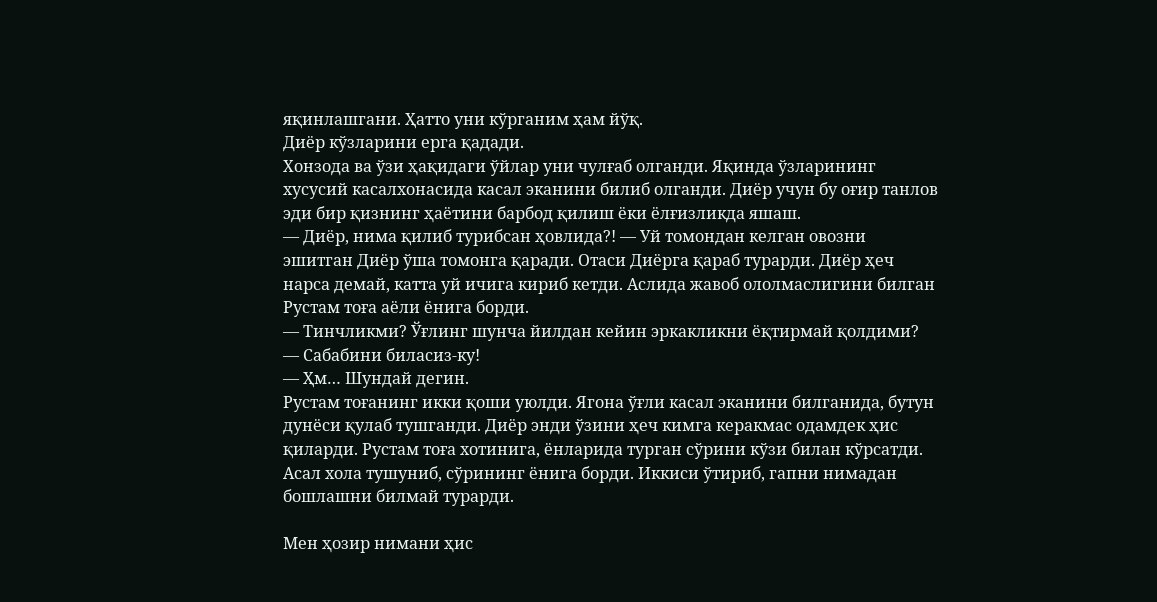яқинлашгани. Ҳатто уни кўрганим ҳам йўқ.
Диёр кўзларини ерга қадади.
Хонзода ва ўзи ҳақидаги ўйлар уни чулғаб олганди. Яқинда ўзларининг хусусий касалхонасида касал эканини билиб олганди. Диёр учун бу оғир танлов эди бир қизнинг ҳаётини барбод қилиш ёки ёлғизликда яшаш.
— Диёр, нима қилиб турибсан ҳовлида?! — Уй томондан келган овозни эшитган Диёр ўша томонга қаради. Отаси Диёрга қараб турарди. Диёр ҳеч нарса демай, катта уй ичига кириб кетди. Аслида жавоб ололмаслигини билган Рустам тоға аёли ёнига борди.
— Тинчликми? Ўғлинг шунча йилдан кейин эркакликни ёқтирмай қолдими?
— Сабабини биласиз-ку!
— Ҳм… Шундай дегин.
Рустам тоғанинг икки қоши уюлди. Ягона ўғли касал эканини билганида, бутун дунёси қулаб тушганди. Диёр энди ўзини ҳеч кимга керакмас одамдек ҳис қиларди. Рустам тоға хотинига, ёнларида турган сўрини кўзи билан кўрсатди. Асал хола тушуниб, сўрининг ёнига борди. Иккиси ўтириб, гапни нимадан бошлашни билмай турарди.

Мен ҳозир нимани ҳис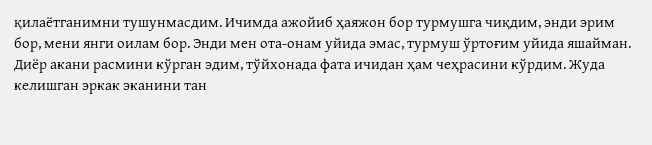қилаётганимни тушунмасдим. Ичимда ажойиб ҳаяжон бор турмушга чиқдим, энди эрим бор, мени янги оилам бор. Энди мен ота-онам уйида эмас, турмуш ўртоғим уйида яшайман. Диёр акани расмини кўрган эдим, тўйхонада фата ичидан ҳам чеҳрасини кўрдим. Жуда келишган эркак эканини тан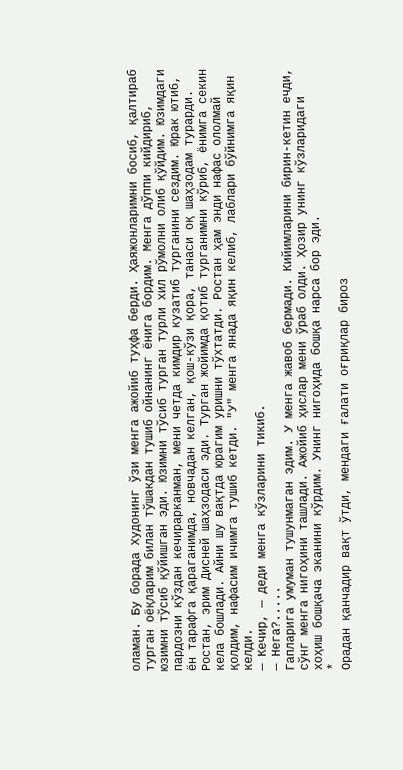оламан. Бу борада Худонинг ўзи менга ажойиб туҳфа берди. Ҳаяжонларимни босиб, қалтираб турган оёқларим билан тўшакдан тушиб ойнанинг ёнига бордим. Менга дўппи кийдириб, юзимни тўсиб қўйишган эди. Юзимни тўсиб турган турли хил рўмолни олиб қўйдим. Юзимдаги пардозни кўздан кечирарканман, мени четда кимдир кузатиб турганини сездим. Юрак ютиб, ён тарафга қараганимда, новчадан келган, қош-кўзи қора, танаси оқ шаҳзодам турарди. Ростан, эрим Дисней шаҳзодаси эди. Турган жойимда қотиб турганимни кўриб, ёнимга секин кела бошлади. Айни шу вақтда юрагим уришни тўхтатди. Ростан ҳам энди нафас ололмай қолдим, нафасим ичимга тушиб кетди. "У" менга янада яқин келиб, лаблари бўйнимга яқин келди.
— Кечир, — деди менга кўзларини тикиб.
— Нега?.....
Гапларига умуман тушунмаган эдим. У менга жавоб бермади. Кийимларини бирин-кетин ечди, сўнг менга нигоҳини ташлади. Ажойиб ҳислар мени ўраб олди. Ҳозир унинг кўзларидаги хоҳиш бошқача эканини кўрдим. Унинг нигоҳида бошқа нарса бор эди.
*
Орадан қанчадир вақт ўтди, мендаги ғалати оғриқлар бироз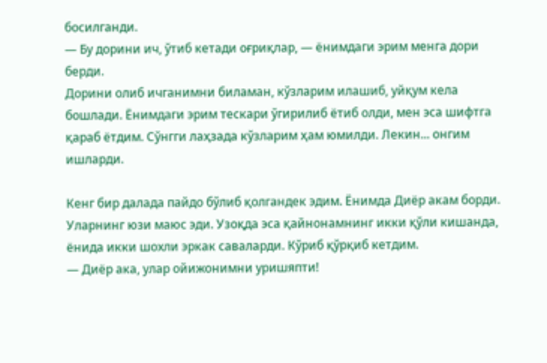босилганди.
— Бу дорини ич, ўтиб кетади оғриқлар, — ёнимдаги эрим менга дори берди.
Дорини олиб ичганимни биламан, кўзларим илашиб, уйқум кела бошлади. Ёнимдаги эрим тескари ўгирилиб ётиб олди, мен эса шифтга қараб ётдим. Сўнгги лаҳзада кўзларим ҳам юмилди. Лекин... онгим ишларди.

Кенг бир далада пайдо бўлиб қолгандек эдим. Ёнимда Диёр акам борди. Уларнинг юзи маюс эди. Узоқда эса қайнонамнинг икки қўли кишанда, ёнида икки шохли эркак саваларди. Кўриб қўрқиб кетдим.
— Диёр ака, улар ойижонимни уришяпти!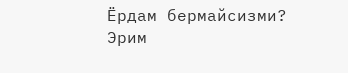Ёрдам бермайсизми?
Эрим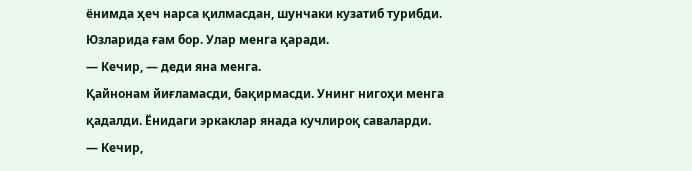ёнимда ҳеч нарса қилмасдан, шунчаки кузатиб турибди. Юзларида ғам бор. Улар менга қаради.
— Кечир, — деди яна менга.
Қайнонам йиғламасди, бақирмасди. Унинг нигоҳи менга қадалди. Ёнидаги эркаклар янада кучлироқ саваларди.
— Кечир,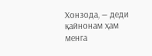Хонзода, — деди қайнонам ҳам менга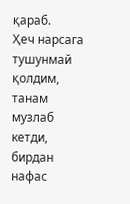қараб.
Ҳеч нарсага тушунмай қолдим, танам музлаб кетди, бирдан нафас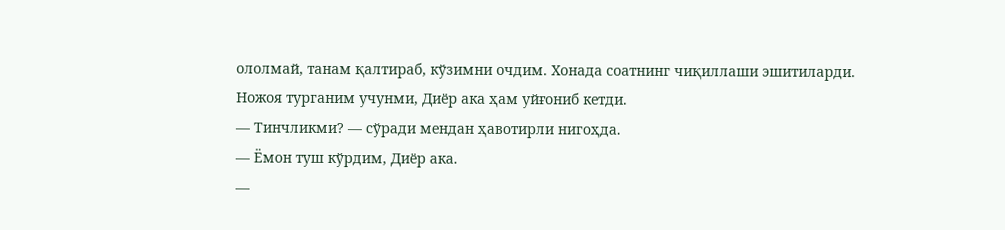ололмай, танам қалтираб, кўзимни очдим. Хонада соатнинг чиқиллаши эшитиларди. Ножоя турганим учунми, Диёр ака ҳам уйғониб кетди.
— Тинчликми? — сўради мендан ҳавотирли нигоҳда.
— Ёмон туш кўрдим, Диёр ака.
—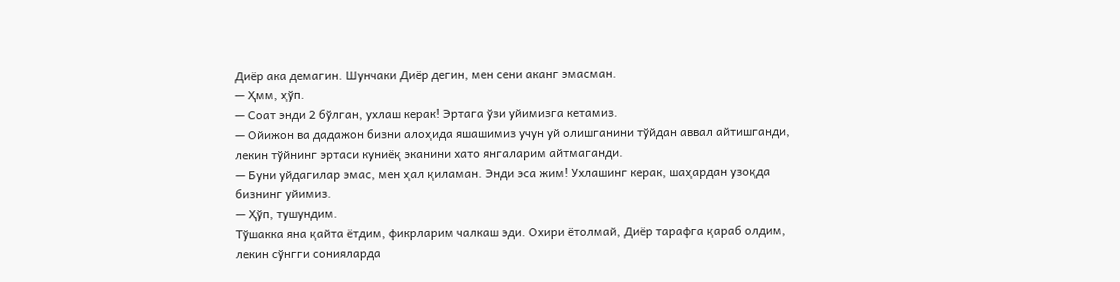Диёр ака демагин. Шунчаки Диёр дегин, мен сени аканг эмасман.
— Ҳмм, ҳўп.
— Соат энди 2 бўлган, ухлаш керак! Эртага ўзи уйимизга кетамиз.
— Ойижон ва дадажон бизни алоҳида яшашимиз учун уй олишганини тўйдан аввал айтишганди, лекин тўйнинг эртаси куниёқ эканини хато янгаларим айтмаганди.
— Буни уйдагилар эмас, мен ҳал қиламан. Энди эса жим! Ухлашинг керак, шаҳардан узоқда бизнинг уйимиз.
— Ҳўп, тушундим.
Тўшакка яна қайта ётдим, фикрларим чалкаш эди. Охири ётолмай, Диёр тарафга қараб олдим, лекин сўнгги сонияларда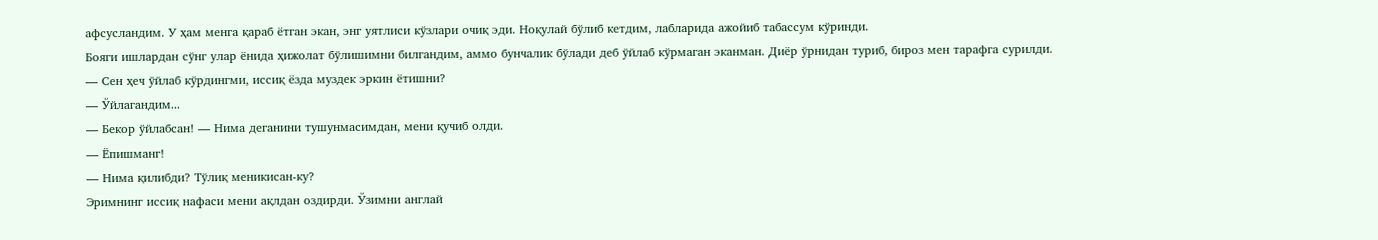афсусландим. У ҳам менга қараб ётган экан, энг уятлиси кўзлари очиқ эди. Ноқулай бўлиб кетдим, лабларида ажойиб табассум кўринди.
Бояги ишлардан сўнг улар ёнида ҳижолат бўлишимни билгандим, аммо бунчалик бўлади деб ўйлаб кўрмаган эканман. Диёр ўрнидан туриб, бироз мен тарафга сурилди.
— Сен ҳеч ўйлаб кўрдингми, иссиқ ёзда муздек эркин ётишни?
— Ўйлагандим...
— Бекор ўйлабсан! — Нима деганини тушунмасимдан, мени қучиб олди.
— Ёпишманг!
— Нима қилибди? Тўлиқ меникисан-ку?
Эримнинг иссиқ нафаси мени ақлдан оздирди. Ўзимни англай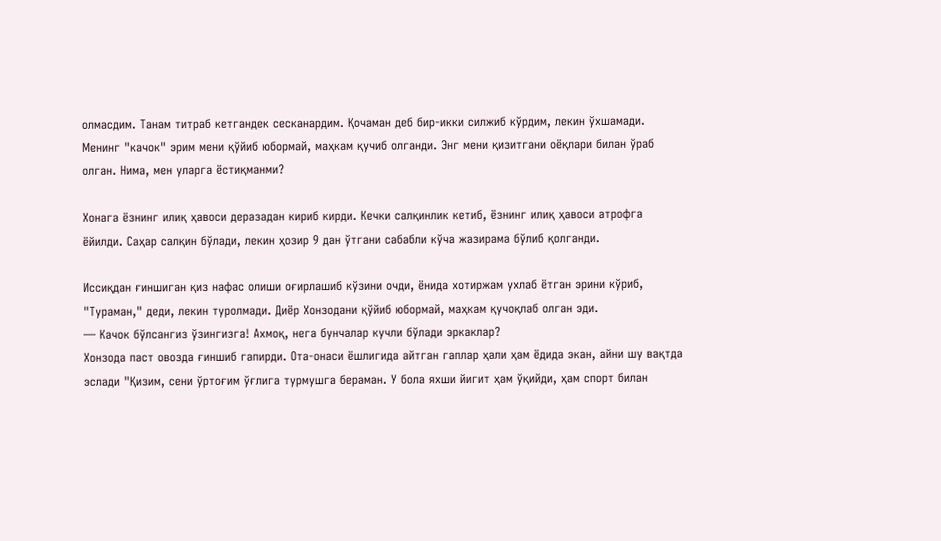олмасдим. Танам титраб кетгандек сесканардим. Қочаман деб бир-икки силжиб кўрдим, лекин ўхшамади. Менинг "качок" эрим мени қўйиб юбормай, маҳкам қучиб олганди. Энг мени қизитгани оёқлари билан ўраб олган. Нима, мен уларга ёстиқманми?

Хонага ёзнинг илиқ ҳавоси деразадан кириб кирди. Кечки салқинлик кетиб, ёзнинг илиқ ҳавоси атрофга ёйилди. Саҳар салқин бўлади, лекин ҳозир 9 дан ўтгани сабабли кўча жазирама бўлиб қолганди.

Иссиқдан ғиншиган қиз нафас олиши оғирлашиб кўзини очди, ёнида хотиржам ухлаб ётган эрини кўриб, "Тураман," деди, лекин туролмади. Диёр Хонзодани қўйиб юбормай, маҳкам қучоқлаб олган эди.
— Качок бўлсангиз ўзингизга! Ахмоқ, нега бунчалар кучли бўлади эркаклар?
Хонзода паст овозда ғиншиб гапирди. Ота-онаси ёшлигида айтган гаплар ҳали ҳам ёдида экан, айни шу вақтда эслади "Қизим, сени ўртоғим ўғлига турмушга бераман. У бола яхши йигит ҳам ўқийди, ҳам спорт билан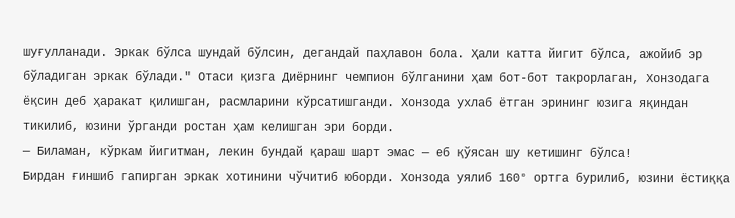шуғулланади. Эркак бўлса шундай бўлсин, дегандай паҳлавон бола. Ҳали катта йигит бўлса, ажойиб эр бўладиган эркак бўлади." Отаси қизга Диёрнинг чемпион бўлганини ҳам бот-бот такрорлаган, Хонзодага ёқсин деб ҳаракат қилишган, расмларини кўрсатишганди. Хонзода ухлаб ётган эрининг юзига яқиндан тикилиб, юзини ўрганди ростан ҳам келишган эри борди.
— Биламан, кўркам йигитман, лекин бундай қараш шарт эмас — еб қўясан шу кетишинг бўлса!
Бирдан ғиншиб гапирган эркак хотинини чўчитиб юборди. Хонзода уялиб 160° ортга бурилиб, юзини ёстиққа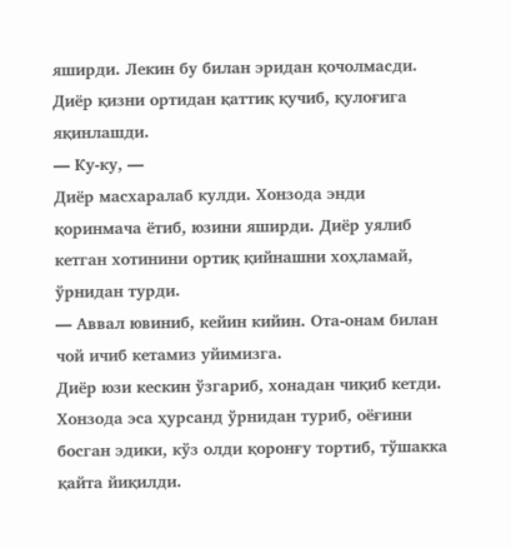яширди. Лекин бу билан эридан қочолмасди. Диёр қизни ортидан қаттиқ қучиб, қулоғига яқинлашди.
— Ку-ку, —
Диёр масхаралаб кулди. Хонзода энди қоринмача ётиб, юзини яширди. Диёр уялиб кетган хотинини ортиқ қийнашни хоҳламай, ўрнидан турди.
— Аввал ювиниб, кейин кийин. Ота-онам билан чой ичиб кетамиз уйимизга.
Диёр юзи кескин ўзгариб, хонадан чиқиб кетди.
Хонзода эса ҳурсанд ўрнидан туриб, оёғини босган эдики, кўз олди қоронғу тортиб, тўшакка қайта йиқилди.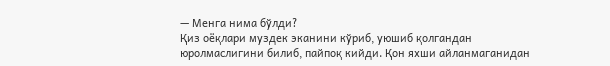— Менга нима бўлди?
Қиз оёқлари муздек эканини кўриб, уюшиб қолгандан юролмаслигини билиб, пайпоқ кийди. Қон яхши айланмаганидан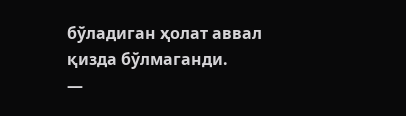бўладиган ҳолат аввал қизда бўлмаганди.
—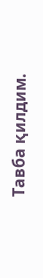Тавба қилдим.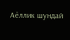Аёллик шундай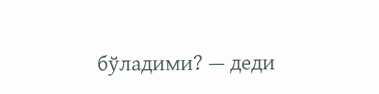бўладими? — деди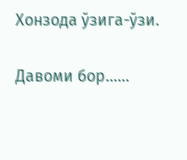Хонзода ўзига-ўзи.

Давоми бор......